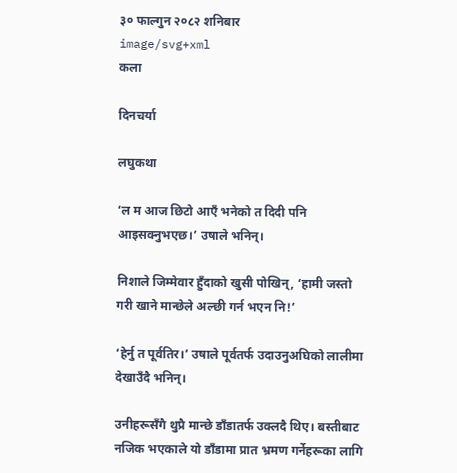३० फाल्गुन २०८२ शनिबार
image/svg+xml
कला

दिनचर्या

लघुकथा

‘ल म आज छिटो आएँ भनेको त दिदी पनि आइसक्नुभएछ।’ उषाले भनिन्।

निशाले जिम्मेवार हुँदाको खुसी पोखिन्, ‘हामी जस्तो गरी खाने मान्छेले अल्छी गर्न भएन नि!’

‘हेर्नु त पूर्वतिर।’ उषाले पूर्वतर्फ उदाउनुअघिको लालीमा देखाउँदै भनिन्।

उनीहरूसँगै थुप्रै मान्छे डाँडातर्फ उक्लदै थिए। बस्तीबाट नजिक भएकाले यो डाँडामा प्रात भ्रमण गर्नेहरूका लागि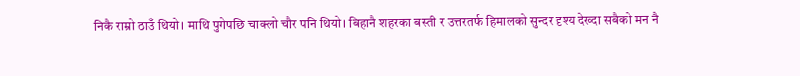निकै राम्रो ठाउँ थियो। माथि पुगेपछि चाक्लो चौर पनि थियो। बिहानै शहरका बस्ती र उत्तरतर्फ हिमालको सुन्दर दृश्य देख्दा सबैको मन नै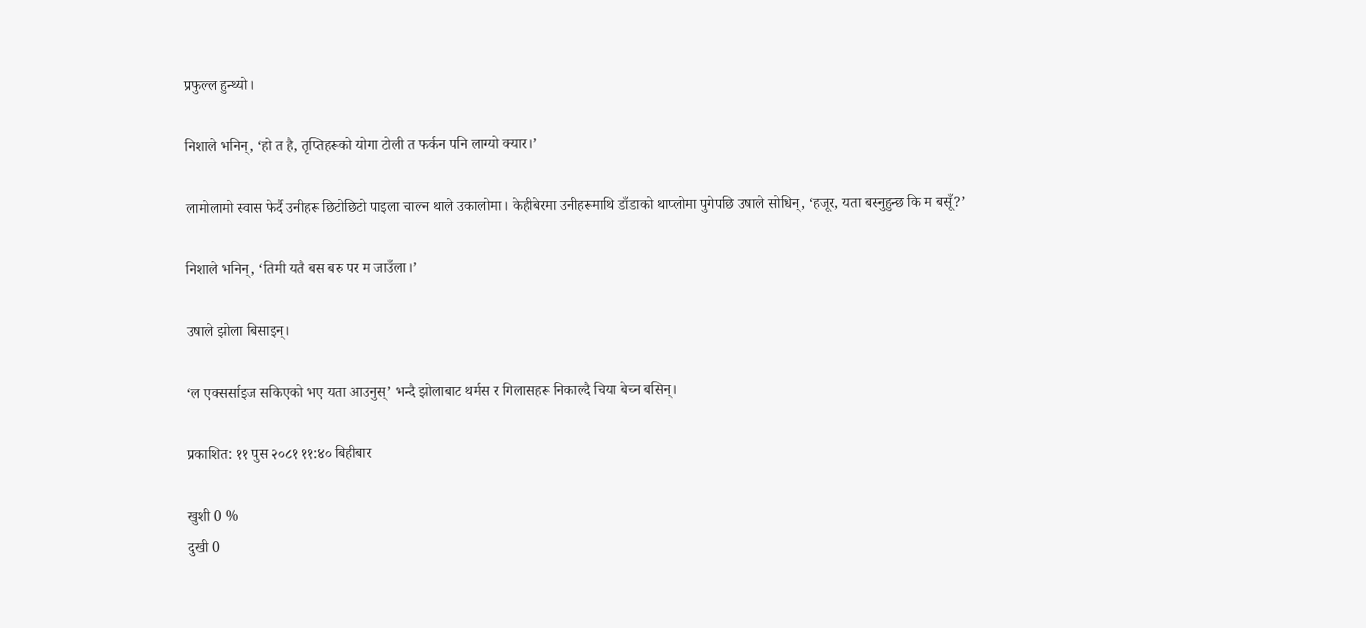प्रफुल्ल हुन्थ्यो।

निशाले भनिन्, ‘हो त है, तृप्तिहरूको योगा टोली त फर्कन पनि लाग्यो क्यार।’

लामोलामो स्वास फेर्दै उनीहरू छिटोछिटो पाइला चाल्न थाले उकालोमा। केहीबेरमा उनीहरूमाथि डाँडाको थाप्लोमा पुगेपछि उषाले सोधिन्, ‘हजूर, यता बस्नुहुन्छ कि म बसूँ?’

निशाले भनिन्, ‘तिमी यतै बस बरु पर म जाउँला।’

उषाले झोला बिसाइन्।

‘ल एक्सर्साइज सकिएको भए यता आउनुस्’ भन्दै झोलाबाट थर्मस र गिलासहरू निकाल्दै चिया बेच्न बसिन्।

प्रकाशित: ११ पुस २०८१ ११:४० बिहीबार

खुशी 0 %
दुखी 0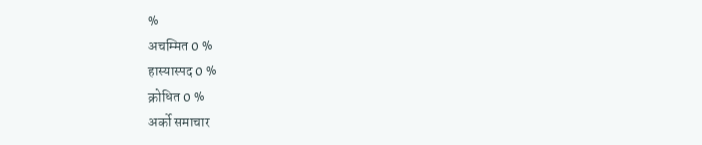%
अचम्मित 0 %
हास्यास्पद 0 %
क्रोधित 0 %
अर्को समाचार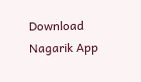Download Nagarik App